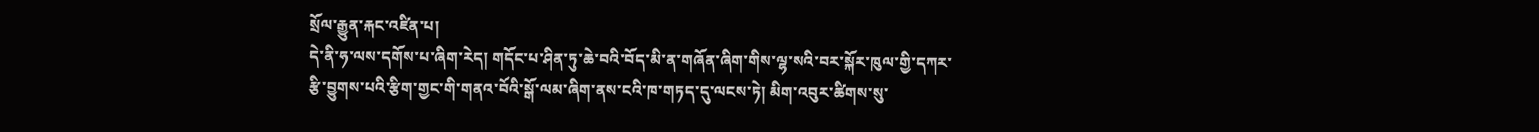སྲོལ་རྒྱུན་རྐང་འཛིན་པ།
དེ་ནི་ཧ་ལས་དགོས་པ་ཞིག་རེད། གདོང་པ་ཤིན་ཏུ་ཆེ་བའི་བོད་མི་ན་གཞོན་ཞིག་གིས་ལྷ་སའི་བར་སྐོར་ཁུལ་གྱི་དཀར་རྩི་བྱུགས་པའི་རྩིག་གྱང་གི་གནའ་བོའི་སྒོ་ལམ་ཞིག་ནས་ངའི་ཁ་གཏད་དུ་ལངས་ཏེ། མིག་འབུར་ཚིགས་སུ་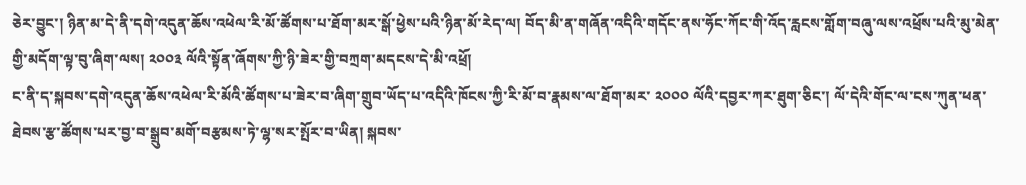ཅེར་བྱུང་། ཉིན་མ་དེ་ནི་དགེ་འདུན་ཆོས་འཕེལ་རི་མོ་ཚོགས་པ་ཐོག་མར་སྒོ་ཕྱེས་པའི་ཉིན་མོ་རེད་ལ། བོད་མི་ན་གཞོན་འདིའི་གདོང་ནས་ཧོང་ཀོང་གི་འོད་རླངས་གློག་བཞུ་ལས་འཕྲོས་པའི་མུ་མེན་གྱི་མདོག་ལྟ་བུ་ཞིག་ལས། ༢༠༠༣ ལོའི་སྟོན་ཞོགས་ཀྱི་ཉི་ཟེར་གྱི་བཀྲག་མདངས་དེ་མི་འཕྲོ།
ང་ནི་ད་སྐབས་དགེ་འདུན་ཆོས་འཕེལ་རི་མོའི་ཚོགས་པ་ཟེར་བ་ཞིག་གྲུབ་ཡོད་པ་འདིའི་ཁོངས་ཀྱི་རི་མོ་བ་རྣམས་ལ་ཐོག་མར་ ༢༠༠༠ ལོའི་དབྱར་ཀར་ཐུག་ཅིང་། ལོ་དེའི་གོང་ལ་ངས་ཀུན་ཕན་ཐེབས་རྩ་ཚོགས་པར་བྱ་བ་སྒྲུབ་མགོ་བརྩམས་ཏེ་ལྷ་སར་སྤོར་བ་ཡིན། སྐབས་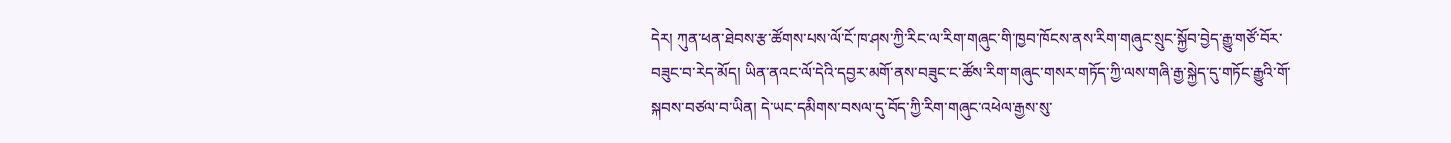དེར། ཀུན་ཕན་ཐེབས་རྩ་ཚོགས་པས་ལོ་ངོ་ཁ་ཤས་ཀྱི་རིང་ལ་རིག་གཞུང་གི་ཁྱབ་ཁོངས་ནས་རིག་གཞུང་སྲུང་སྐྱོབ་བྱེད་རྒྱུ་གཙོ་བོར་བཟུང་བ་རེད་མོད། ཡིན་ནའང་ལོ་དེའི་དབྱར་མགོ་ནས་བཟུང་ང་ཚོས་རིག་གཞུང་གསར་གཏོད་ཀྱི་ལས་གཞི་རྒྱ་སྐྱེད་དུ་གཏོང་རྒྱུའི་གོ་སྐབས་བཙལ་བ་ཡིན། དེ་ཡང་དམིགས་བསལ་དུ་བོད་ཀྱི་རིག་གཞུང་འཕེལ་རྒྱས་སུ་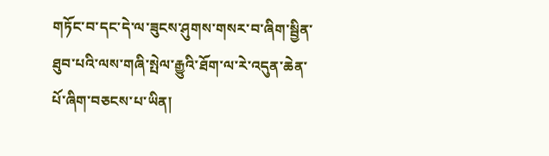གཏོང་བ་དང་དེ་ལ་ཟུངས་ཤུགས་གསར་བ་ཞིག་སྦྱིན་ཐུབ་པའི་ལས་གཞི་སྤེལ་རྒྱུའི་ཐོག་ལ་རེ་འདུན་ཆེན་པོ་ཞིག་བཅངས་པ་ཡིན།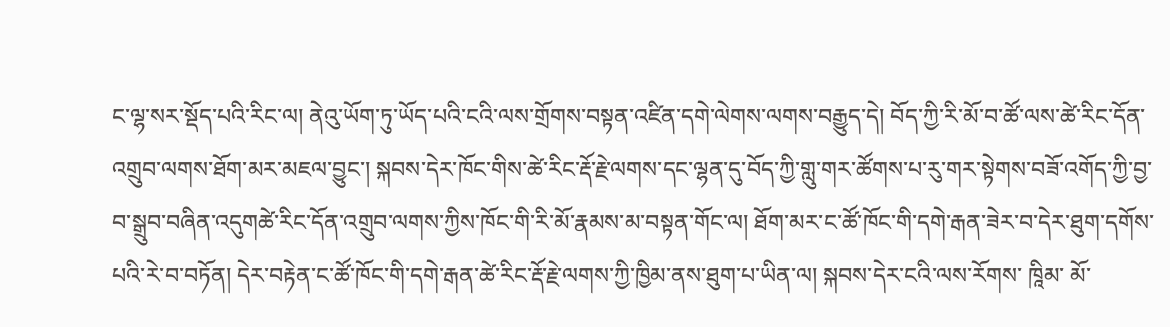ང་ལྷ་སར་སྡོད་པའི་རིང་ལ། ནེའུ་ཡོག་ཏུ་ཡོད་པའི་ངའི་ལས་གྲོགས་བསྟན་འཛིན་དགེ་ལེགས་ལགས་བརྒྱུད་དེ། བོད་ཀྱི་རི་མོ་བ་ཚོ་ལས་ཚེ་རིང་དོན་འགྲུབ་ལགས་ཐོག་མར་མཇལ་བྱུང་། སྐབས་དེར་ཁོང་གིས་ཚེ་རིང་རྡོ་རྗེ་ལགས་དང་ལྷན་དུ་བོད་ཀྱི་གླུ་གར་ཚོགས་པ་རུ་གར་སྟེགས་བཟོ་འགོད་ཀྱི་བྱ་བ་སྒྲུབ་བཞིན་འདུགཚེ་རིང་དོན་འགྲུབ་ལགས་ཀྱིས་ཁོང་གི་རི་མོ་རྣམས་མ་བསྟན་གོང་ལ། ཐོག་མར་ང་ཚོ་ཁོང་གི་དགེ་རྒན་ཟེར་བ་དེར་ཐུག་དགོས་པའི་རེ་བ་བཏོན། དེར་བརྟེན་ང་ཚོ་ཁོང་གི་དགེ་རྒན་ཚེ་རིང་རྡོ་རྗེ་ལགས་ཀྱི་ཁྱིམ་ནས་ཐུག་པ་ཡིན་ལ། སྐབས་དེར་ངའི་ལས་རོགས་ ཁཱིམ་ མོ་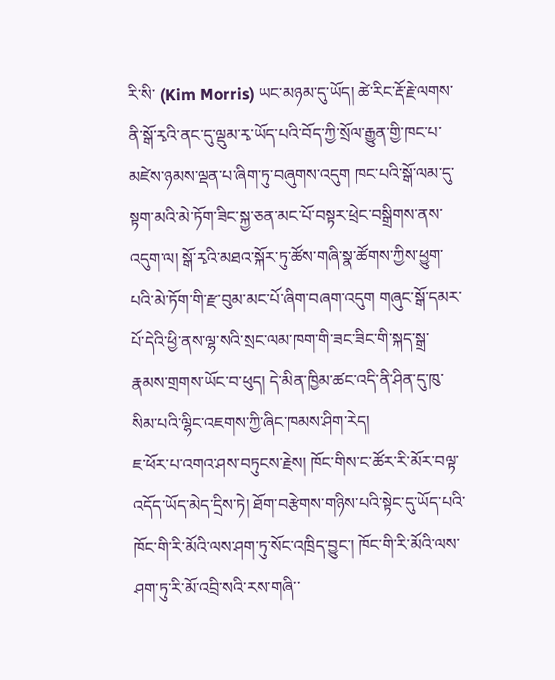རི་སི་ (Kim Morris) ཡང་མཉམ་དུ་ཡོད། ཚེ་རིང་རྡོ་རྗེ་ལགས་ནི་སྒོ་རྭའི་ནང་དུ་ལྡུམ་རྭ་ཡོད་པའི་བོད་ཀྱི་སྲོལ་རྒྱུན་གྱི་ཁང་པ་མཛེས་ཉམས་ལྡན་པ་ཞིག་ཏུ་བཞུགས་འདུག ཁང་པའི་སྒོ་ལམ་དུ་སྟག་མའི་མེ་ཏོག་ཟིང་སྐྱ་ཅན་མང་པོ་བསྟར་ཕྲེང་བསྒྲིགས་ནས་འདུག་ལ། སྒོ་རྭའི་མཐའ་སྐོར་ཏུ་ཚོས་གཞི་སྣ་ཚོགས་ཀྱིས་ཕྱུག་པའི་མེ་ཏོག་གི་རྫ་བུམ་མང་པོ་ཞིག་བཞག་འདུག གཞུང་སྒོ་དམར་པོ་དེའི་ཕྱི་ནས་ལྷ་སའི་སྲང་ལམ་ཁག་གི་ཟང་ཟིང་གི་སྐད་སྒྲ་རྣམས་གྲགས་ཡོང་བ་ཕུད། དེ་མིན་ཁྱིམ་ཚང་འདི་ནི་ཤིན་དུ་ཁུ་སིམ་པའི་ལྷིང་འཇགས་ཀྱི་ཞིང་ཁམས་ཤིག་རེད།
ཇ་ཕོར་པ་འགའ་ཤས་བཏུངས་རྗེས། ཁོང་གིས་ང་ཚོར་རི་མོར་བལྟ་འདོད་ཡོད་མེད་དྲིས་ཏེ། ཐོག་བརྩེགས་གཉིས་པའི་སྟེང་དུ་ཡོད་པའི་ཁོང་གི་རི་མོའི་ལས་ཤག་ཏུ་སོང་འཁྲིད་བྱུང་། ཁོང་གི་རི་མོའི་ལས་ཤག་ཏུ་རི་མོ་འབྲི་སའི་རས་གཞི་་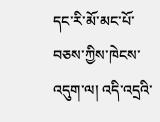དང་རི་མོ་མང་པོ་བཅས་ཀྱིས་ཁེངས་འདུག་ལ། འདི་འདྲའི་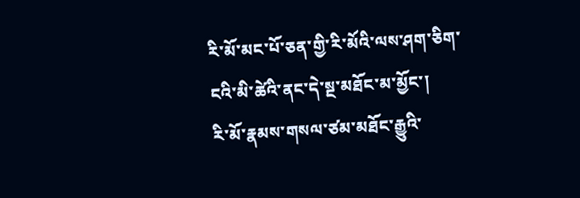རི་མོ་མང་པོ་ཅན་གྱི་རི་མོའི་ལས་ཤག་ཅིག་ངའི་མི་ཚེའི་ནང་དེ་སྔ་མཐོང་མ་མྱོང་།
རི་མོ་རྣམས་གསལ་ཙམ་མཐོང་རྒྱུའི་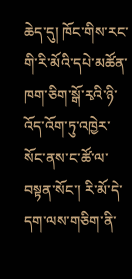ཆེད་དུ། ཁོང་གིས་རང་གི་རི་མོའི་དཔེ་མཚོན་ཁག་ཅིག་སྒོ་རྭའི་ཉི་འོད་འོག་ཏུ་འཁྱེར་སོང་ནས་ང་ཚོ་ལ་བསྟན་སོང་། རི་མོ་དེ་དག་ལས་གཅིག་ནི་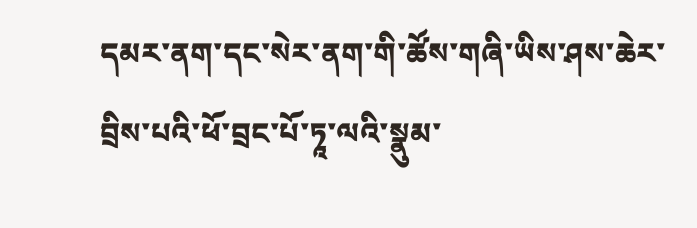དམར་ནག་དང་སེར་ནག་གི་ཚོས་གཞི་ཡིས་ཤས་ཆེར་བྲིས་པའི་ཕོ་བྲང་པོ་ཏཱ་ལའི་སྣུམ་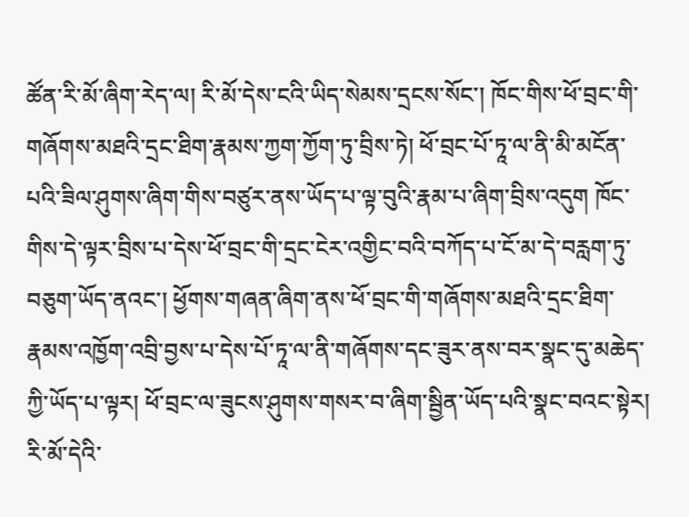ཚོན་རི་མོ་ཞིག་རེད་ལ། རི་མོ་དེས་ངའི་ཡིད་སེམས་དྲངས་སོང་། ཁོང་གིས་ཕོ་བྲང་གི་གཞོགས་མཐའི་དྲང་ཐིག་རྣམས་ཀྱག་ཀྱོག་ཏུ་བྲིས་ཏེ། ཕོ་བྲང་པོ་ཏཱ་ལ་ནི་མི་མངོན་པའི་ཟིལ་ཤུགས་ཞིག་གིས་བཙུར་ནས་ཡོད་པ་ལྟ་བུའི་རྣམ་པ་ཞིག་བྲིས་འདུག ཁོང་གིས་དེ་ལྟར་བྲིས་པ་དེས་ཕོ་བྲང་གི་དྲང་ངེར་འགྱིང་བའི་བཀོད་པ་ངོ་མ་དེ་བརླག་ཏུ་བཅུག་ཡོད་ནའང་། ཕྱོགས་གཞན་ཞིག་ནས་ཕོ་བྲང་གི་གཞོགས་མཐའི་དྲང་ཐིག་རྣམས་འཁྱོག་འབྲི་བྱས་པ་དེས་པོ་ཏཱ་ལ་ནི་གཞོགས་དང་ཟུར་ནས་བར་སྣང་དུ་མཆེད་ཀྱི་ཡོད་པ་ལྟར། ཕོ་བྲང་ལ་ཟུངས་ཤུགས་གསར་བ་ཞིག་སྦྱིན་ཡོད་པའི་སྣང་བའང་སྟེར།
རི་མོ་དེའི་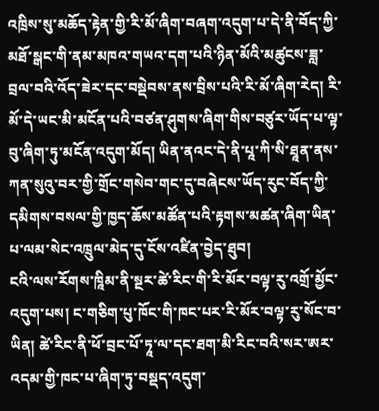འཁྲིས་སུ་མཆོད་རྟེན་གྱི་རི་མོ་ཞིག་བཞག་འདུག་པ་དེ་ནི་བོད་ཀྱི་མཐོ་སྒང་གི་ནམ་མཁའ་གཡའ་དག་པའི་ཉིན་མོའི་མཚུངས་ཟླ་བྲལ་བའི་འོད་ཟེར་དང་བསྡེབས་ནས་བྲིས་པའི་རི་མོ་ཞིག་རེད། རི་མོ་དེ་ཡང་མི་མངོན་པའི་བཙན་ཤུགས་ཞིག་གིས་བཙུར་ཡོད་པ་ལྟ་བུ་ཞིག་ཏུ་མངོན་འདུག་མོད། ཡིན་ནའང་དེ་ནི་པཱ་ཀི་སི་ཐཱན་ནས་ཀན་སུའུ་བར་གྱི་གྲོང་གསེབ་གང་དུ་བཞེངས་ཡོད་རུང་བོད་ཀྱི་དམིགས་བསལ་གྱི་ཁྱད་ཆོས་མཚོན་པའི་རྟགས་མཚན་ཞིག་ཡིན་པ་ལམ་སེང་འཁྲུལ་མེད་དུ་ངོས་འཛིན་བྱེད་ཐུབ།
ངའི་ལས་རོགས་ཁཱིམ་ནི་སྔར་ཚེ་རིང་གི་རི་མོར་བལྟ་རུ་འགྲོ་མྱོང་འདུག་པས། ང་གཅིག་པུ་ཁོང་གི་ཁང་པར་རི་མོར་བལྟ་རུ་སོང་བ་ཡིན། ཚེ་རིང་ནི་ཕོ་བྲང་པོ་ཏཱ་ལ་དང་ཐག་མི་རིང་བའི་སར་ཨར་འདམ་གྱི་ཁང་པ་ཞིག་ཏུ་བསྡད་འདུག་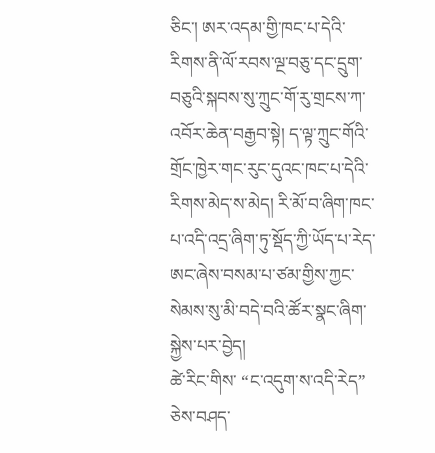ཅིང་། ཨར་འདམ་གྱི་ཁང་པ་དེའི་རིགས་ནི་ལོ་རབས་ལྔ་བཅུ་དང་དྲུག་བཅུའི་སྐབས་སུ་ཀྲུང་གོ་རུ་གྲངས་ཀ་འབོར་ཆེན་བརྒྱབ་སྟེ། ད་ལྟ་ཀྲུང་གོའི་གྲོང་ཁྱེར་གང་རུང་དུའང་ཁང་པ་དེའི་རིགས་མེད་ས་མེད། རི་མོ་བ་ཞིག་ཁང་པ་འདི་འདྲ་ཞིག་ཏུ་སྡོད་ཀྱི་ཡོད་པ་རེད་ཨང་ཞེས་བསམ་པ་ཙམ་གྱིས་ཀྱང་སེམས་སུ་མི་བདེ་བའི་ཚོར་སྣང་ཞིག་སྐྱེས་པར་བྱེད།
ཚེ་རིང་གིས་ “ང་འདུག་ས་འདི་རེད” ཅེས་བཤད་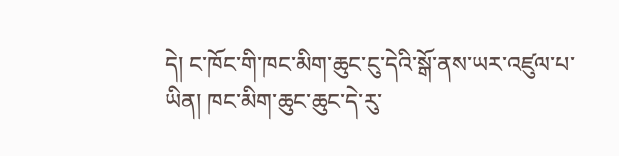དེ། ང་ཁོང་གི་ཁང་མིག་ཆུང་ངུ་དེའི་སྒོ་ནས་ཡར་འཛུལ་པ་ཡིན། ཁང་མིག་ཆུང་ཆུང་དེ་རུ་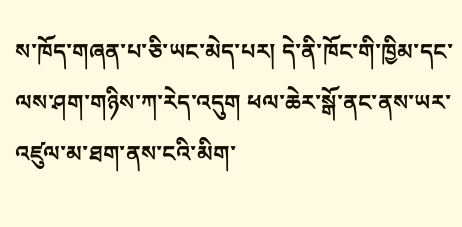ས་ཁོད་གཞན་པ་ཅི་ཡང་མེད་པར། དེ་ནི་ཁོང་གི་ཁྱིམ་དང་ལས་ཤག་གཉིས་ཀ་རེད་འདུག ཕལ་ཆེར་སྒོ་ནང་ནས་ཡར་འཛུལ་མ་ཐག་ནས་ངའི་མིག་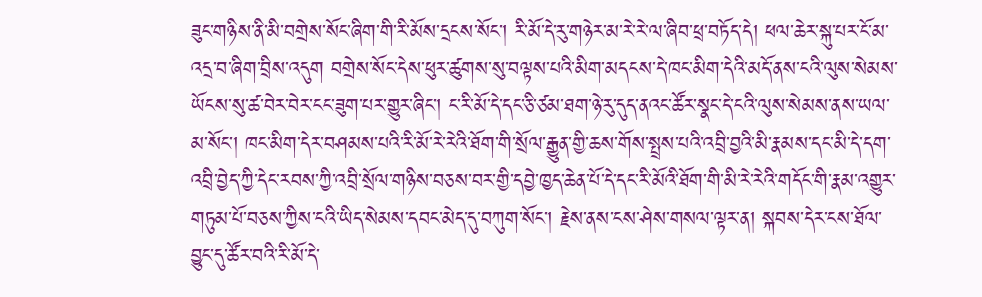ཟུང་གཉིས་ནི་མི་བགྲེས་སོང་ཞིག་གི་རི་མོས་དྲངས་སོང་། རི་མོ་དེ་རུ་གཉེར་མ་རེ་རེ་ལ་ཞིབ་ཕྲ་བཏོད་དེ། ཕལ་ཆེར་སྐུ་པར་ངོ་མ་འདྲ་བ་ཞིག་བྲིས་འདུག བགྲེས་སོང་དེས་ཕུར་ཚུགས་སུ་བལྟས་པའི་མིག་མདངས་དེ་ཁང་མིག་དེའི་མདོ་ནས་ངའི་ལུས་སེམས་ཡོངས་སུ་ཚ་བེར་བེར་ངང་ཟུག་པར་གྱུར་ཞིང་། ང་རི་མོ་དེ་དང་ཅི་ཙམ་ཐག་ཉེ་རུ་དུད་ནའང་ཚོར་སྣང་དེ་ངའི་ལུས་སེམས་ནས་ཡལ་མ་སོང་། ཁང་མིག་དེར་བཤམས་པའི་རི་མོ་རེ་རེའི་ཐོག་གི་སྲོལ་རྒྱུན་གྱི་ཆས་གོས་སྤྲས་པའི་འབྲི་བྱའི་མི་རྣམས་དང་མི་དེ་དག་འབྲི་བྱེད་ཀྱི་དེང་རབས་ཀྱི་འབྲི་སྲོལ་གཉིས་བཅས་བར་གྱི་དབྱེ་ཁྱད་ཆེན་པོ་དེ་དང་རི་མོའི་ཐོག་གི་མི་རེ་རེའི་གདོང་གི་རྣམ་འགྱུར་གཏུམ་པོ་བཅས་ཀྱིས་ངའི་ཡིད་སེམས་དབང་མེད་དུ་བཀུག་སོང་། རྗེས་ནས་ངས་ཤེས་གསལ་ལྟར་ན། སྐབས་དེར་ངས་ཐོལ་བྱུང་དུ་ཚོར་བའི་རི་མོ་དེ་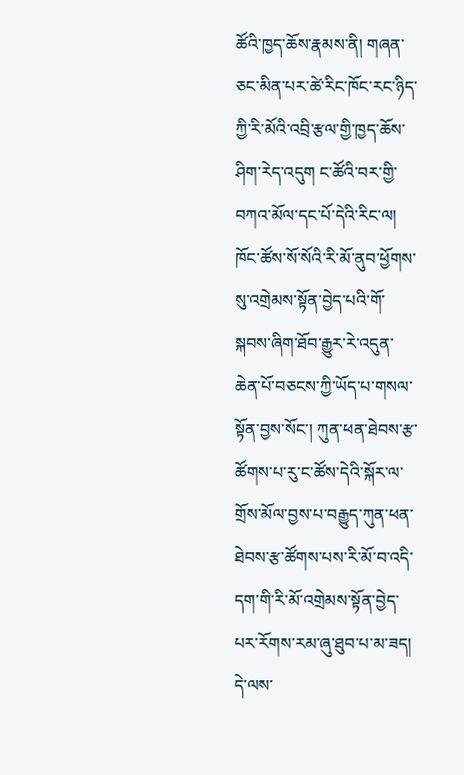ཚོའི་ཁྱད་ཆོས་རྣམས་ནི། གཞན་ཅང་མིན་པར་ཚེ་རིང་ཁོང་རང་ཉིད་ཀྱི་རི་མོའི་འབྲི་རྩལ་གྱི་ཁྱད་ཆོས་ཤིག་རེད་འདུག ང་ཚོའི་བར་གྱི་བཀའ་མོལ་དང་པོ་དེའི་རིང་ལ། ཁོང་ཚོས་སོ་སོའི་རི་མོ་ནུབ་ཕྱོགས་སུ་འགྲེམས་སྟོན་བྱེད་པའི་གོ་སྐབས་ཞིག་ཐོབ་རྒྱུར་རེ་འདུན་ཆེན་པོ་བཅངས་ཀྱི་ཡོད་པ་གསལ་སྟོན་བྱས་སོང་། ཀུན་ཕན་ཐེབས་རྩ་ཚོགས་པ་རུ་ང་ཚོས་དེའི་སྐོར་ལ་གྲོས་མོལ་བྱས་པ་བརྒྱུད་ཀུན་ཕན་ཐེབས་རྩ་ཚོགས་པས་རི་མོ་བ་འདི་དག་གི་རི་མོ་འགྲེམས་སྟོན་བྱེད་པར་རོགས་རམ་ཞུ་ཐུབ་པ་མ་ཟད། དེ་ལས་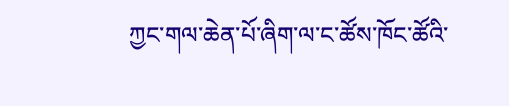ཀྱང་གལ་ཆེན་པོ་ཞིག་ལ་ང་ཚོས་ཁོང་ཚོའི་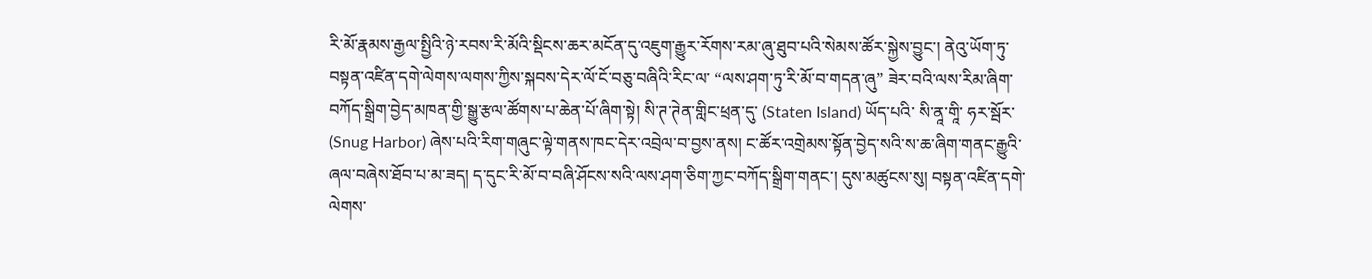རི་མོ་རྣམས་རྒྱལ་སྤྱིའི་ཉེ་རབས་རི་མོའི་སྡིངས་ཆར་མངོན་དུ་འཇུག་རྒྱུར་རོགས་རམ་ཞུ་ཐུབ་པའི་སེམས་ཚོར་སྐྱེས་བྱུང་། ནེའུ་ཡོག་ཏུ་བསྟན་འཛིན་དགེ་ལེགས་ལགས་ཀྱིས་སྐབས་དེར་ལོ་ངོ་བཅུ་བཞིའི་རིང་ལ་ “ལས་ཤག་ཏུ་རི་མོ་བ་གདན་ཞུ” ཟེར་བའི་ལས་རིམ་ཞིག་བཀོད་སྒྲིག་བྱེད་མཁན་གྱི་སྒྱུ་རྩལ་ཚོགས་པ་ཆེན་པོ་ཞིག་སྟེ། སི་ཊ་ཊེན་གླིང་ཕྲན་དུ་ (Staten Island) ཡོད་པའི་ སི་ནཱ་གཱི་ ཧར་སྦོར་ (Snug Harbor) ཞེས་པའི་རིག་གཞུང་ལྟེ་གནས་ཁང་དེར་འབྲེལ་བ་བྱས་ནས། ང་ཚོར་འགྲེམས་སྟོན་བྱེད་སའི་ས་ཆ་ཞིག་གནང་རྒྱུའི་ཞལ་བཞེས་ཐོབ་པ་མ་ཟད། ད་དུང་རི་མོ་བ་བཞི་ཤོངས་སའི་ལས་ཤག་ཅིག་ཀྱང་བཀོད་སྒྲིག་གནང་། དུས་མཚུངས་སུ། བསྟན་འཛིན་དགེ་ལེགས་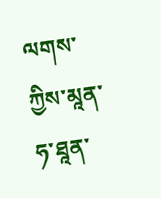ལགས་ཀྱིས་མཱན་ཧ་ཐཱན་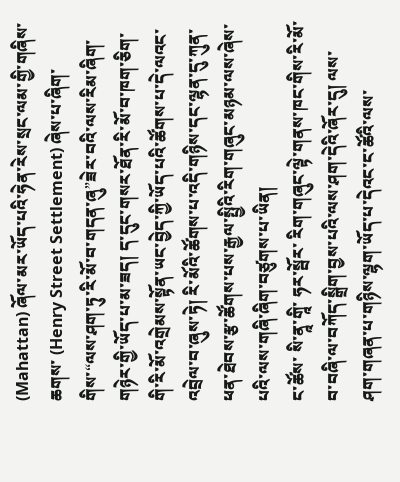(Mahattan) ཞོལ་མར་ཡོད་པའི་ཧེན་རེས་སྲང་ལམ་གྱི་གཞིས་ཆགས་ (Henry Street Settlement) ཞེས་པ་ཞིག་གིས་“ལས་ཤག་ཏུ་རི་མོ་བ་གདན་ཞུ”ཟེར་བའི་ལས་རིམ་ཞིག་གཉེར་གྱི་ཡོད་པ་མ་ཟད། ད་དུང་གསར་ཐོན་རི་མོ་བ་ཁག་ཅིག་གི་རི་མོ་འགྲེམས་སྟོན་ཡང་བྱེད་ཀྱི་ཡོད་པའི་ཚོགས་པ་དེ་ལའང་འབྲེལ་བ་ཞུས་ཏེ། རི་མོའི་ཚོགས་པ་འདི་གཉིས་དང་ལྷན་དུ་ཀུན་ཕན་ཐེབས་རྩ་ཚོགས་པས་རྒྱལ་སྤྱིའི་རིག་གཞུང་མཉམ་ལས་ཞེས་པའི་ལས་གཞི་ཞིག་བཙུགས་པ་ཡིན།
ང་ཚོས་ སི་ནཱ་གཱི་ ཧར་སྦོར་ རིག་གཞུང་ལྟེ་གནས་ཁང་གིས་རི་མོ་བ་བཞི་ལ་བཀོད་སྒྲིག་བྱས་པའི་ལས་ཤག་དེའི་ཞོར་དུ། ལས་ཤག་གཞན་པ་གཉིས་ལྷག་ཡོད་པ་དེའང་ང་ཚོའི་ལས་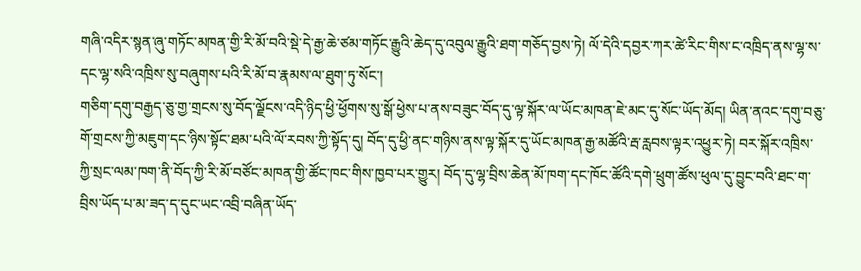གཞི་འདིར་སྙན་ཞུ་གཏོང་མཁན་གྱི་རི་མོ་བའི་སྡེ་དེ་རྒྱ་ཆེ་ཙམ་གཏོང་རྒྱུའི་ཆེད་དུ་འབུལ་རྒྱུའི་ཐག་གཅོད་བྱས་ཏེ། ལོ་དེའི་དབྱར་ཀར་ཚེ་རིང་གིས་ང་འཁྲིད་ནས་ལྷ་ས་དང་ལྷ་སའི་འཁྲིས་སུ་བཞུགས་པའི་རི་མོ་བ་རྣམས་ལ་ཐུག་ཏུ་སོང་།
གཅིག་དགུ་བརྒྱད་ཅུ་གྱ་གྲངས་སུ་བོད་ལྗོངས་འདི་ཉིད་ཕྱི་ཕྱོགས་སུ་སྒོ་ཕྱེས་པ་ནས་བཟུང་བོད་དུ་ལྟ་སྐོར་ལ་ཡོང་མཁན་ཇེ་མང་དུ་སོང་ཡོད་མོད། ཡིན་ནའང་དགུ་བཅུ་གོ་གྲངས་ཀྱི་མཇུག་དང་ཉིས་སྟོང་ཐམ་པའི་ལོ་རབས་ཀྱི་སྟོད་དུ། བོད་དུ་ཕྱི་ནང་གཉིས་ནས་ལྟ་སྐོར་དུ་ཡོང་མཁན་རྒྱ་མཚོའི་རྦ་རླབས་ལྟར་འཕྱུར་ཏེ། བར་སྐོར་འཁྲིས་ཀྱི་སྲང་ལམ་ཁག་ནི་བོད་ཀྱི་རི་མོ་བཙོང་མཁན་གྱི་ཚོང་ཁང་གིས་ཁྱབ་པར་གྱུར། བོད་དུ་ལྷ་བྲིས་ཆེན་མོ་ཁག་དང་ཁོང་ཚོའི་དགེ་ཕྲུག་ཚོས་ཕུལ་དུ་བྱུང་བའི་ཐང་ག་བྲིས་ཡོད་པ་མ་ཟད་ད་དུང་ཡང་འབྲི་བཞིན་ཡོད་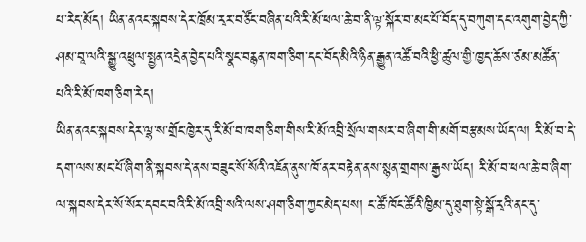པ་རེད་མོད། ཡིན་ནའང་སྐབས་དེར་ཁྲོམ་རྭར་བཙོང་བཞིན་པའི་རི་མོ་ཕལ་ཆེ་བ་ནི་ལྟ་སྐོར་བ་མང་པོ་བོད་དུ་བཀུག་དང་འགུག་བྱེད་ཀྱི་ཤམ་བཱ་ལའི་སྒྱུ་འཕྲུལ་སྤྱན་འདྲེན་བྱེད་པའི་སྣང་བརྙན་ཁག་ཅིག་དང་བོད་མིའི་ཉིན་རྒྱུན་འཚོ་བའི་ཕྱི་ཚུལ་གྱི་ཁྱད་ཆོས་ཙམ་མཚོན་པའི་རི་མོ་ཁག་ཅིག་རེད།
ཡིན་ནའང་སྐབས་དེར་ལྷ་ས་གྲོང་ཁྱེར་དུ་རི་མོ་བ་ཁག་ཅིག་གིས་རི་མོ་འབྲི་སྲོལ་གསར་བ་ཞིག་གི་མགོ་བརྩམས་ཡོད་ལ། རི་མོ་བ་དེ་དག་ལས་མང་པོ་ཞིག་ནི་སྐབས་དེ་ནས་བཟུང་སོ་སོའི་འཇོན་ནུས་ཁོ་ནར་བརྟེན་ནས་སྙན་གྲགས་རྒྱས་ཡོད། རི་མོ་བ་ཕལ་ཆེ་བ་ཞིག་ལ་སྐབས་དེར་སོ་སོར་དབང་བའི་རི་མོ་འབྲི་སའི་ལས་ཤག་ཅིག་ཀྱང་མེད་པས། ང་ཚོ་ཁོང་ཚོའི་ཁྱིམ་དུ་ཐུག་སྟེ་སྒོ་རྭའི་ནང་དུ་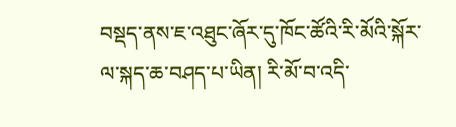བསྡད་ནས་ཇ་འཐུང་ཞོར་དུ་ཁོང་ཚོའི་རི་མོའི་སྐོར་ལ་སྐད་ཆ་བཤད་པ་ཡིན། རི་མོ་བ་འདི་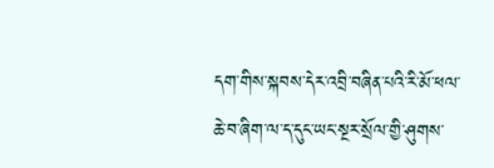དག་གིས་སྐབས་དེར་འབྲི་བཞིན་པའི་རི་མོ་ཕལ་ཆེ་བ་ཞིག་ལ་ད་དུང་ཡང་སྔར་སྲོལ་གྱི་ཤུགས་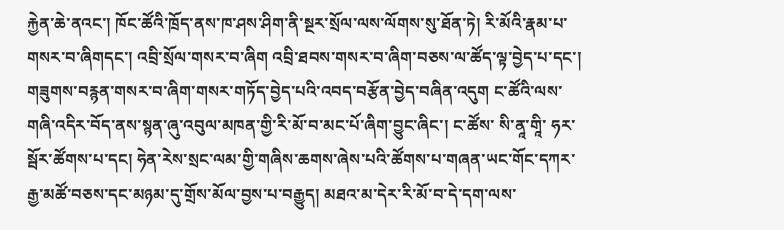རྐྱེན་ཆེ་ནའང་། ཁོང་ཚོའི་ཁྲོད་ནས་ཁ་ཤས་ཤིག་ནི་སྔར་སྲོལ་ལས་ལོགས་སུ་ཐོན་ཏེ། རི་མོའི་རྣམ་པ་གསར་བ་ཞིགདང་། འབྲི་སྲོལ་གསར་བ་ཞིག འབྲི་ཐབས་གསར་བ་ཞིག་བཅས་ལ་ཚོད་ལྟ་བྱེད་པ་དང་། གཟུགས་བརྙན་གསར་བ་ཞིག་གསར་གཏོད་བྱེད་པའི་འབད་བརྩོན་བྱེད་བཞིན་འདུག ང་ཚོའི་ལས་གཞི་འདིར་བོད་ནས་སྙན་ཞུ་འབུལ་མཁན་གྱི་རི་མོ་བ་མང་པོ་ཞིག་བྱུང་ཞིང་། ང་ཚོས་ སི་ནཱ་གཱི་ ཧར་སྦོར་ཚོགས་པ་དང། ཧེན་རེས་སྲང་ལམ་གྱི་གཞིས་ཆགས་ཞེས་པའི་ཚོགས་པ་གཞན་ཡང་གོང་དཀར་རྒྱ་མཚོ་བཅས་དང་མཉམ་དུ་གྲོས་མོལ་བྱས་པ་བརྒྱུད། མཐའ་མ་དེར་རི་མོ་བ་དེ་དག་ལས་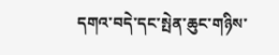དགའ་བདེ་དང་སྤེན་ཆུང་གཉིས་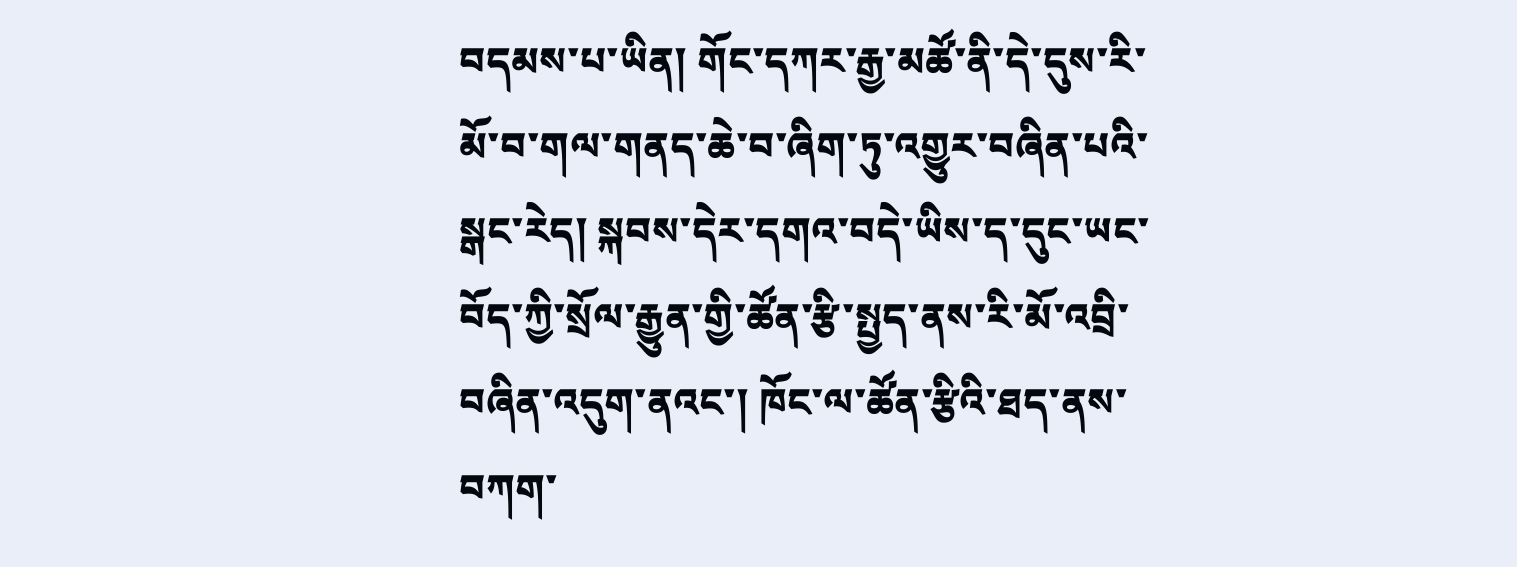བདམས་པ་ཡིན། གོང་དཀར་རྒྱ་མཚོ་ནི་དེ་དུས་རི་མོ་བ་གལ་གནད་ཆེ་བ་ཞིག་ཏུ་འགྱུར་བཞིན་པའི་སྒང་རེད། སྐབས་དེར་དགའ་བདེ་ཡིས་ད་དུང་ཡང་བོད་ཀྱི་སྲོལ་རྒྱུན་གྱི་ཚོན་རྩི་སྤྱད་ནས་རི་མོ་འབྲི་བཞིན་འདུག་ནའང་། ཁོང་ལ་ཚོན་རྩིའི་ཐད་ནས་བཀག་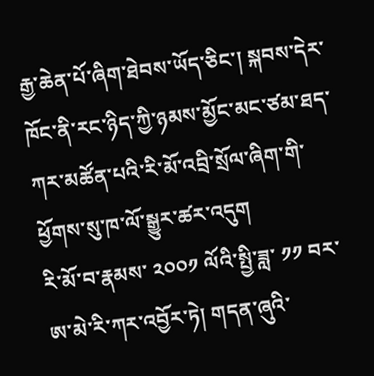རྒྱ་ཆེན་པོ་ཞིག་ཐེབས་ཡོད་ཅིང་། སྐབས་དེར་ཁོང་ནི་རང་ཉིད་ཀྱི་ཉམས་མྱོང་མང་ཙམ་ཐད་ཀར་མཚོན་པའི་རི་མོ་འབྲི་སྲོལ་ཞིག་གི་ཕྱོགས་སུ་ཁ་ལོ་སྒྱུར་ཚར་འདུག
རི་མོ་བ་རྣམས་ ༢༠༠༡ ལོའི་སྤྱི་ཟླ་ ༡༡ བར་ཨ་མེ་རི་ཀར་འབྱོར་ཏེ། གདན་ཞུའི་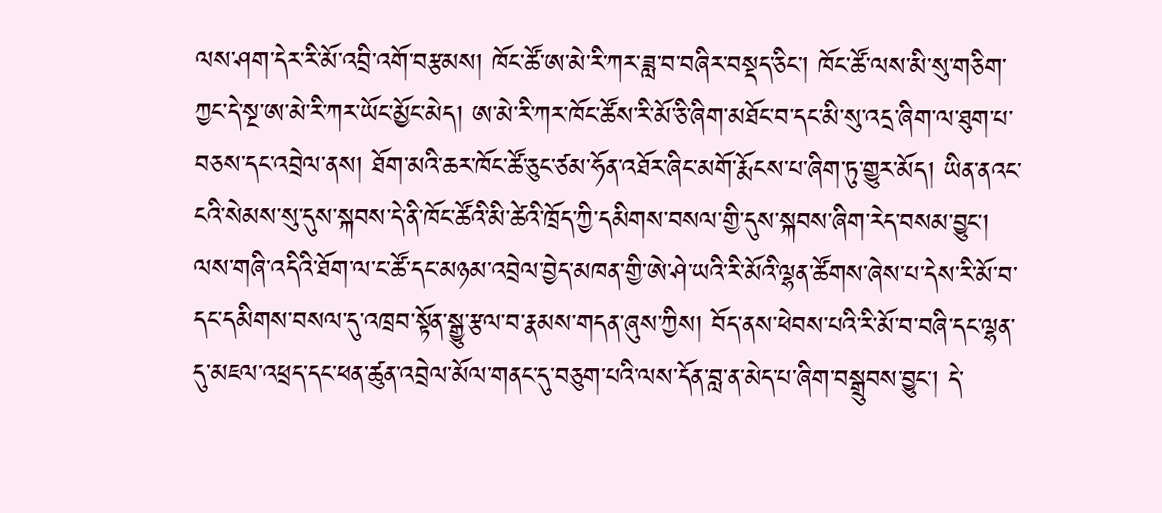ལས་ཤག་དེར་རི་མོ་འབྲི་འགོ་བརྩམས། ཁོང་ཚོ་ཨ་མེ་རི་ཀར་ཟླ་བ་བཞིར་བསྡད་ཅིང་། ཁོང་ཚོ་ལས་མི་སུ་གཅིག་ཀྱང་དེ་སྔ་ཨ་མེ་རི་ཀར་ཡོང་མྱོང་མེད། ཨ་མེ་རི་ཀར་ཁོང་ཚོས་རི་མོ་ཅི་ཞིག་མཐོང་བ་དང་མི་སུ་འདྲ་ཞིག་ལ་ཐུག་པ་བཅས་དང་འབྲེལ་ནས། ཐོག་མའི་ཆར་ཁོང་ཚོ་ཅུང་ཙམ་ཧོན་འཐོར་ཞིང་མགོ་རྨོངས་པ་ཞིག་ཏུ་གྱུར་མོད། ཡིན་ནའང་ངའི་སེམས་སུ་དུས་སྐབས་དེ་ནི་ཁོང་ཚོའི་མི་ཚེའི་ཁྲོད་ཀྱི་དམིགས་བསལ་གྱི་དུས་སྐབས་ཞིག་རེད་བསམ་བྱུང་། ལས་གཞི་འདིའི་ཐོག་ལ་ང་ཚོ་དང་མཉམ་འབྲེལ་བྱེད་མཁན་གྱི་ཨེ་ཤེ་ཡའི་རི་མོའི་ལྷན་ཚོགས་ཞེས་པ་དེས་རི་མོ་བ་དང་དམིགས་བསལ་དུ་འཁྲབ་སྟོན་སྒྱུ་རྩལ་བ་རྣམས་གདན་ཞུས་ཀྱིས། བོད་ནས་ཕེབས་པའི་རི་མོ་བ་བཞི་དང་ལྷན་དུ་མཇལ་འཕྲད་དང་ཕན་ཚུན་འབྲེལ་མོལ་གནང་དུ་བཅུག་པའི་ལས་དོན་བླ་ན་མེད་པ་ཞིག་བསྒྲུབས་བྱུང་། དེ་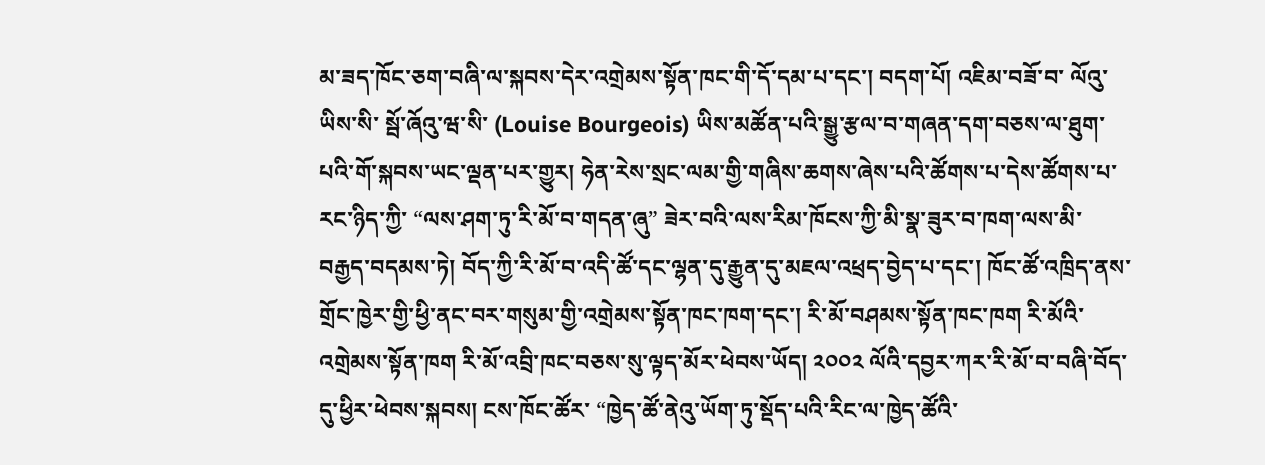མ་ཟད་ཁོང་ཅག་བཞི་ལ་སྐབས་དེར་འགྲེམས་སྟོན་ཁང་གི་དོ་དམ་པ་དང་། བདག་པོ། འཇིམ་བཟོ་བ་ ལོའུ་ཡིས་སི་ སྦོ་ཞོའུ་ཝ་སི་ (Louise Bourgeois) ཡིས་མཚོན་པའི་སྒྱུ་རྩལ་བ་གཞན་དག་བཅས་ལ་ཐུག་པའི་གོ་སྐབས་ཡང་ལྡན་པར་གྱུར། ཧེན་རེས་སྲང་ལམ་གྱི་གཞིས་ཆགས་ཞེས་པའི་ཚོགས་པ་དེས་ཚོགས་པ་རང་ཉིད་ཀྱི་ “ལས་ཤག་ཏུ་རི་མོ་བ་གདན་ཞུ” ཟེར་བའི་ལས་རིམ་ཁོངས་ཀྱི་མི་སྣ་ཟུར་བ་ཁག་ལས་མི་བརྒྱད་བདམས་ཏེ། བོད་ཀྱི་རི་མོ་བ་འདི་ཚོ་དང་ལྷན་དུ་རྒྱུན་དུ་མཇལ་འཕྲད་བྱེད་པ་དང་། ཁོང་ཚོ་འཁྲིད་ནས་གྲོང་ཁྱེར་གྱི་ཕྱི་ནང་བར་གསུམ་གྱི་འགྲེམས་སྟོན་ཁང་ཁག་དང་། རི་མོ་བཤམས་སྟོན་ཁང་ཁག རི་མོའི་འགྲེམས་སྟོན་ཁག རི་མོ་འབྲི་ཁང་བཅས་སུ་ལྟད་མོར་ཕེབས་ཡོད། ༢༠༠༢ ལོའི་དབྱར་ཀར་རི་མོ་བ་བཞི་བོད་དུ་ཕྱིར་ཕེབས་སྐབས། ངས་ཁོང་ཚོར་ “ཁྱེད་ཚོ་ནེའུ་ཡོག་ཏུ་སྡོད་པའི་རིང་ལ་ཁྱེད་ཚོའི་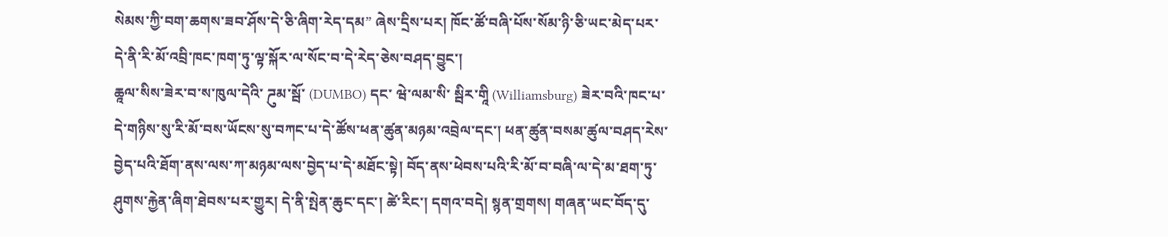སེམས་ཀྱི་བག་ཆགས་ཟབ་ཤོས་དེ་ཅི་ཞིག་རེད་དམ” ཞེས་དྲིས་པར། ཁོང་ཚོ་བཞི་པོས་སོམ་ཉི་ཅི་ཡང་མེད་པར་དེ་ནི་རི་མོ་འབྲི་ཁང་ཁག་ཏུ་ལྟ་སྐོར་ལ་སོང་བ་དེ་རེད་ཅེས་བཤད་བྱུང་།
ཆཱལ་སིས་ཟེར་བ་ས་ཁུལ་དེའི་ ཌུམ་སྦོ་ (DUMBO) དང་ ཝེ་ལམ་སི་ སྦིར་གཱི (Williamsburg) ཟེར་བའི་ཁང་པ་དེ་གཉིས་སུ་རི་མོ་བས་ཡོངས་སུ་བཀང་པ་དེ་ཚོས་ཕན་ཚུན་མཉམ་འབྲེལ་དང་། ཕན་ཚུན་བསམ་ཚུལ་བཤད་རེས་བྱེད་པའི་ཐོག་ནས་ལས་ཀ་མཉམ་ལས་བྱེད་པ་དེ་མཐོང་སྟེ། བོད་ནས་ཕེབས་པའི་རི་མོ་བ་བཞི་ལ་དེ་མ་ཐག་ཏུ་ཤུགས་རྐྱེན་ཞིག་ཐེབས་པར་གྱུར། དེ་ནི་སྤེན་ཆུང་དང་། ཚེ་རིང་། དགའ་བདེ། སྙན་གྲགས། གཞན་ཡང་བོད་དུ་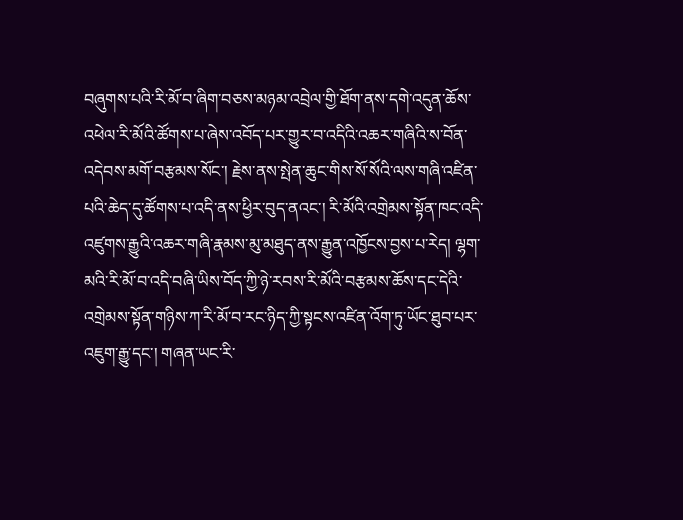བཞུགས་པའི་རི་མོ་བ་ཞིག་བཅས་མཉམ་འབྲེལ་གྱི་ཐོག་ནས་དགེ་འདུན་ཆོས་འཕེལ་རི་མོའི་ཚོགས་པ་ཞེས་འབོད་པར་གྱུར་བ་འདིའི་འཆར་གཞིའི་ས་བོན་འདེབས་མགོ་བརྩམས་སོང་། རྗེས་ནས་སྤེན་ཆུང་གིས་སོ་སོའི་ལས་གཞི་འཛིན་པའི་ཆེད་དུ་ཚོགས་པ་འདི་ནས་ཕྱིར་བུད་ནའང་། རི་མོའི་འགྲེམས་སྟོན་ཁང་འདི་འཛུགས་རྒྱུའི་འཆར་གཞི་རྣམས་མུ་མཐུད་ནས་རྒྱུན་འཁྱོངས་བྱས་པ་རེད། ལྷག་མའི་རི་མོ་བ་འདི་བཞི་ཡིས་བོད་ཀྱི་ཉེ་རབས་རི་མོའི་བརྩམས་ཆོས་དང་དེའི་འགྲེམས་སྟོན་གཉིས་ཀ་རི་མོ་བ་རང་ཉིད་ཀྱི་སྟངས་འཛིན་འོག་ཏུ་ཡོང་ཐུབ་པར་འཇུག་རྒྱུ་དང་། གཞན་ཡང་རི་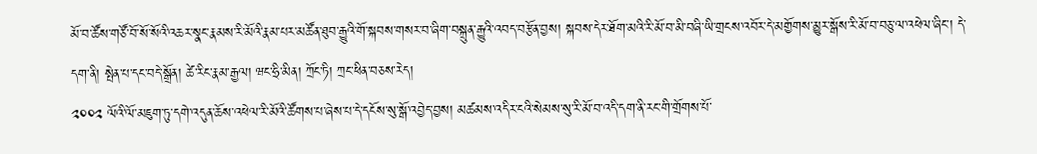མོ་བ་ཚོས་གཙོ་བོ་སོ་སོའི་འཆར་སྣང་རྣམས་རི་མོའི་རྣམ་པར་མཚོན་ཐུབ་རྒྱུའི་གོ་སྐབས་གསར་བ་ཞིག་བསྐྲུན་རྒྱུའི་འབད་བརྩོན་བྱས། སྐབས་དེར་ཐོག་མའི་རི་མོ་བ་མི་བཞི་ཡི་གྲངས་འབོར་དེ་མགྱོགས་མྱུར་སྒོས་རི་མོ་བ་བཅུ་ལ་འཕེལ་ཞིང་། དེ་དག་ནི། སྤེན་པ་དང་བདེ་སྒྲོན། ཚེ་རིང་རྣམ་རྒྱལ། ཝང་ཧྲི་མིན། ཀྲོང་ཏི། ཀྲང་ཕིན་བཅས་རེད།
༢༠༠༢ ལོའི་ལོ་མཇུག་ཏུ་དགེ་འདུན་ཆོས་འཕེལ་རི་མོའི་ཚོགས་པ་ཞེས་པ་དེ་དངོས་སུ་སྒོ་འབྱེད་བྱས། མཚམས་འདིར་ངའི་སེམས་སུ་རི་མོ་བ་འདི་དག་ནི་རང་གི་གྲོགས་པོ་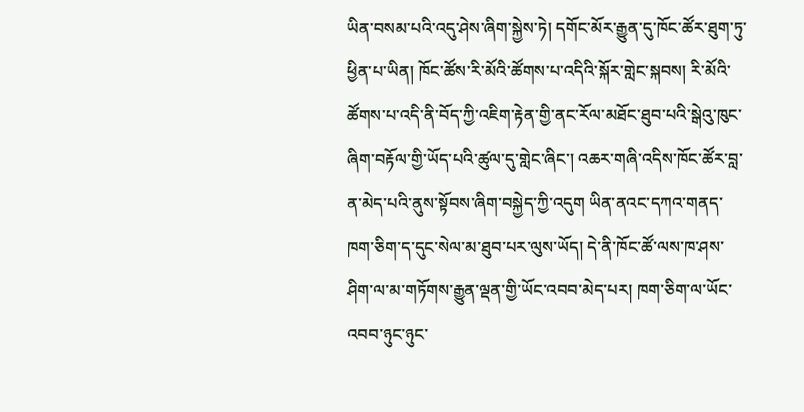ཡིན་བསམ་པའི་འདུ་ཤེས་ཞིག་སྐྱེས་ཏེ། དགོང་མོར་རྒྱུན་དུ་ཁོང་ཚོར་ཐུག་ཏུ་ཕྱིན་པ་ཡིན། ཁོང་ཚོས་རི་མོའི་ཚོགས་པ་འདིའི་སྐོར་གླེང་སྐབས། རི་མོའི་ཚོགས་པ་འདི་ནི་བོད་ཀྱི་འཇིག་རྟེན་གྱི་ནང་རོལ་མཐོང་ཐུབ་པའི་སྒེའུ་ཁུང་ཞིག་བརྟོལ་གྱི་ཡོད་པའི་ཚུལ་དུ་གླེང་ཞིང་། འཆར་གཞི་འདིས་ཁོང་ཚོར་བླ་ན་མེད་པའི་ནུས་སྟོབས་ཞིག་བསྐྱེད་ཀྱི་འདུག ཡིན་ནའང་དཀའ་གནད་ཁག་ཅིག་ད་དུང་སེལ་མ་ཐུབ་པར་ལུས་ཡོད། དེ་ནི་ཁོང་ཚོ་ལས་ཁ་ཤས་ཤིག་ལ་མ་གཏོགས་རྒྱུན་ལྡན་གྱི་ཡོང་འབབ་མེད་པར། ཁག་ཅིག་ལ་ཡོང་འབབ་ཉུང་ཉུང་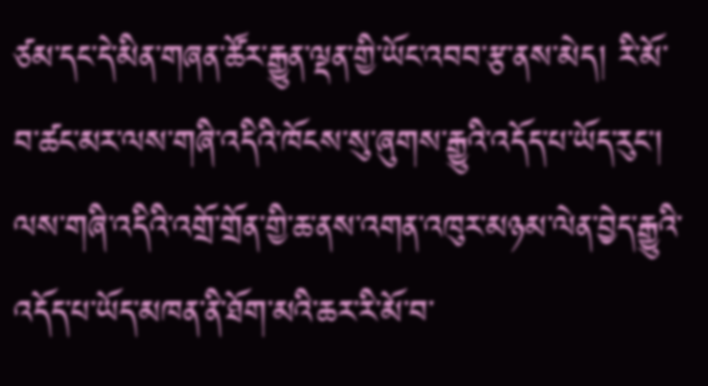ཙམ་དང་དེ་མིན་གཞན་ཚོར་རྒྱུན་ལྡན་གྱི་ཡོང་འབབ་རྩ་ནས་མེད། རི་མོ་བ་ཚང་མར་ལས་གཞི་འདིའི་ཁོངས་སུ་ཞུགས་རྒྱུའི་འདོད་པ་ཡོད་རུང་། ལས་གཞི་འདིའི་འགྲོ་གྲོན་གྱི་ཆ་ནས་འགན་འཁུར་མཉམ་ལེན་བྱེད་རྒྱུའི་འདོད་པ་ཡོད་མཁན་ནི་ཐོག་མའི་ཆར་རི་མོ་བ་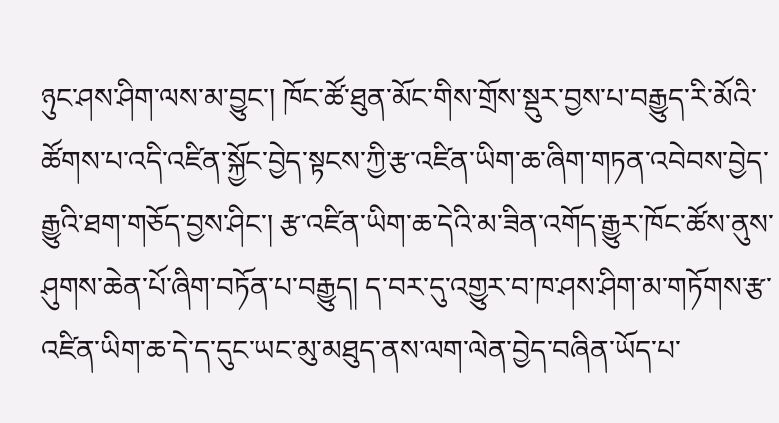ཉུང་ཤས་ཤིག་ལས་མ་བྱུང་། ཁོང་ཚོ་ཐུན་མོང་གིས་གྲོས་སྡུར་བྱས་པ་བརྒྱུད་རི་མོའི་ཚོགས་པ་འདི་འཛིན་སྐྱོང་བྱེད་སྟངས་ཀྱི་རྩ་འཛིན་ཡིག་ཆ་ཞིག་གཏན་འབེབས་བྱེད་རྒྱུའི་ཐག་གཅོད་བྱས་ཤིང་། རྩ་འཛིན་ཡིག་ཆ་དེའི་མ་ཟིན་འགོད་རྒྱུར་ཁོང་ཚོས་ནུས་ཤུགས་ཆེན་པོ་ཞིག་བཏོན་པ་བརྒྱུད། ད་བར་དུ་འགྱུར་བ་ཁ་ཤས་ཤིག་མ་གཏོགས་རྩ་འཛིན་ཡིག་ཆ་དེ་ད་དུང་ཡང་མུ་མཐུད་ནས་ལག་ལེན་བྱེད་བཞིན་ཡོད་པ་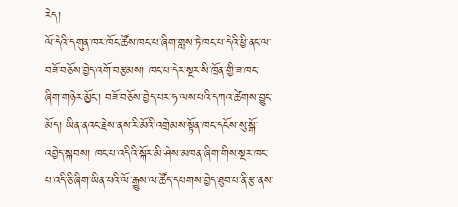རེད།
ལོ་དེའི་དགུན་ཁར་ཁོང་ཚོས་ཁང་པ་ཞིག་གླས་ཏེ་ཁང་པ་དེའི་ཕྱི་ནང་ལ་བཟོ་བཅོས་བྱེད་འགོ་བརྩམས། ཁང་པ་དེར་སྔར་སི་ཁྲོན་གྱི་ཟ་ཁང་ཞིག་གཉེར་མྱོང་། བཟོ་བཅོས་བྱེད་པར་ཧ་ལས་པའི་དཀའ་ཚེགས་བྱུང་མོད། ཡིན་ནའང་རྗེས་ནས་རི་མོའི་འགྲེམས་སྟོན་ཁང་དངོས་སུ་སྒོ་འབྱེད་སྐབས། ཁང་པ་འདིའི་སྐོར་མི་ཤེས་མཁན་ཞིག་གིས་སྔར་ཁང་པ་འདི་ཅི་ཞིག་ཡིན་པའི་ལོ་རྒྱུས་ལ་ཚོད་དཔགས་བྱེད་ཐུབ་པ་ནི་རྩ་ནས་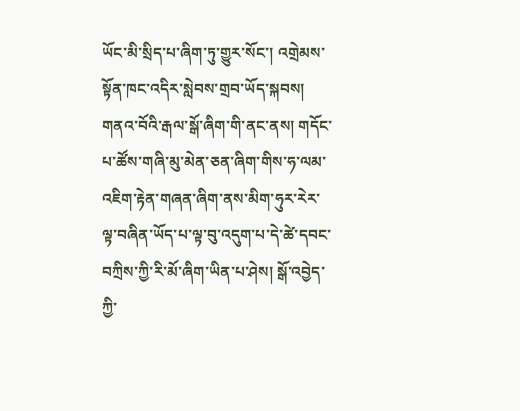ཡོང་མི་སྲིད་པ་ཞིག་ཏུ་གྱུར་སོང་། འགྲེམས་སྟོན་ཁང་འདིར་སླེབས་གྲབ་ཡོད་སྐབས། གནའ་བོའི་རྒལ་སྒོ་ཞིག་གི་ནང་ནས། གདོང་པ་ཚོས་གཞི་མུ་མེན་ཅན་ཞིག་གིས་ཧ་ལམ་འཇིག་རྟེན་གཞན་ཞིག་ནས་མིག་ཧུར་རེར་ལྟ་བཞིན་ཡོད་པ་ལྟ་བུ་འདུག་པ་དེ་ཚེ་དབང་བཀྲིས་ཀྱི་རི་མོ་ཞིག་ཡིན་པ་ཤེས། སྒོ་འབྱེད་ཀྱི་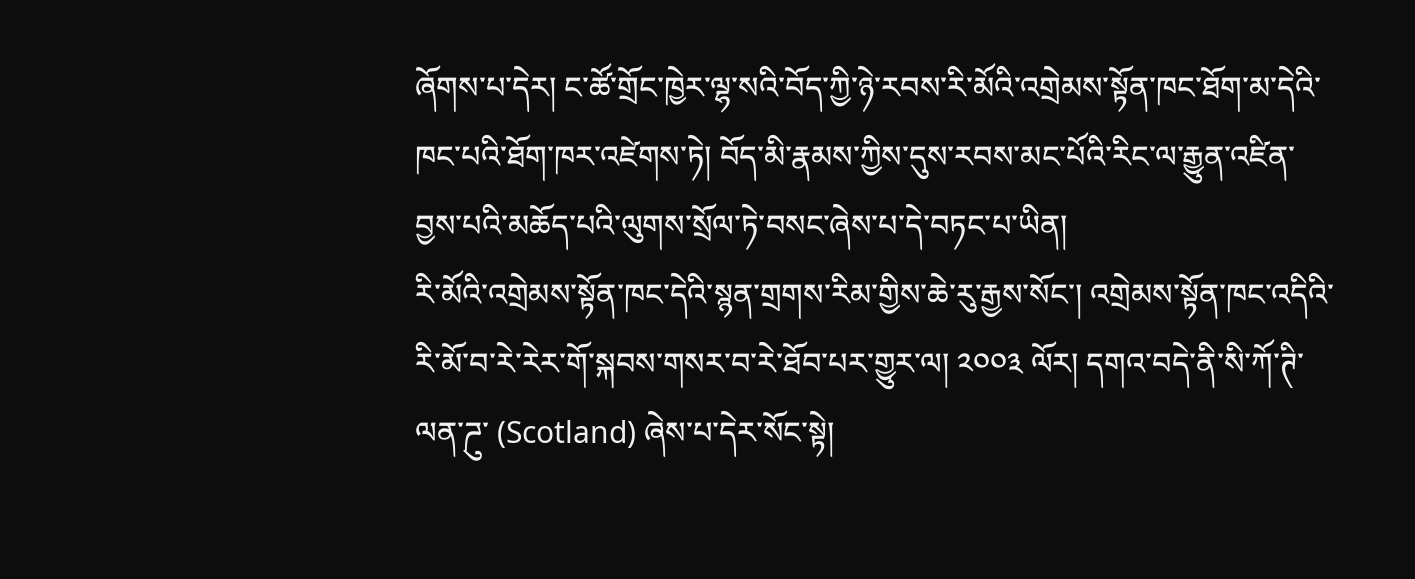ཞོགས་པ་དེར། ང་ཚོ་གྲོང་ཁྱེར་ལྷ་སའི་བོད་ཀྱི་ཉེ་རབས་རི་མོའི་འགྲེམས་སྟོན་ཁང་ཐོག་མ་དེའི་ཁང་པའི་ཐོག་ཁར་འཛེགས་ཏེ། བོད་མི་རྣམས་ཀྱིས་དུས་རབས་མང་པོའི་རིང་ལ་རྒྱུན་འཛིན་བྱས་པའི་མཆོད་པའི་ལུགས་སྲོལ་ཏེ་བསང་ཞེས་པ་དེ་བཏང་པ་ཡིན།
རི་མོའི་འགྲེམས་སྟོན་ཁང་དེའི་སྙན་གྲགས་རིམ་གྱིས་ཆེ་རུ་རྒྱས་སོང་། འགྲེམས་སྟོན་ཁང་འདིའི་རི་མོ་བ་རེ་རེར་གོ་སྐབས་གསར་བ་རེ་ཐོབ་པར་གྱུར་ལ། ༢༠༠༣ ལོར། དགའ་བདེ་ནི་སི་ཀོ་ཊི་ལན་ཌུ་ (Scotland) ཞེས་པ་དེར་སོང་སྟེ།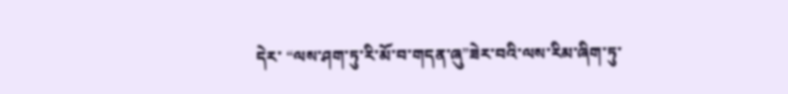དེར་ “ལས་ཤག་ཏུ་རི་མོ་བ་གདན་ཞུ”ཟེར་བའི་ལས་རིམ་ཞིག་ཏུ་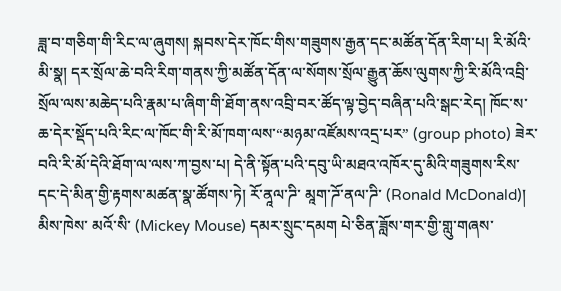ཟླ་བ་གཅིག་གི་རིང་ལ་ཞུགས། སྐབས་དེར་ཁོང་གིས་གཟུགས་རྒྱན་དང་མཚོན་དོན་རིག་པ། རི་མོའི་མི་སྣ། དར་སྲོལ་ཆེ་བའི་རིག་གནས་ཀྱི་མཚོན་དོན་ལ་སོགས་སྲོལ་རྒྱུན་ཆོས་ལུགས་ཀྱི་རི་མོའི་འབྲི་སྲོལ་ལས་མཆེད་པའི་རྣམ་པ་ཞིག་གི་ཐོག་ནས་འབྲི་བར་ཚོད་ལྟ་བྱེད་བཞིན་པའི་སྒང་རེད། ཁོང་ས་ཆ་དེར་སྡོད་པའི་རིང་ལ་ཁོང་གི་རི་མོ་ཁག་ལས་“མཉམ་འཛོམས་འདྲ་པར” (group photo) ཟེར་བའི་རི་མོ་དེའི་ཐོག་ལ་ལས་ཀ་བྱས་པ། དེ་ནི་སྟོན་པའི་དབུ་ཡི་མཐའ་འཁོར་དུ་མིའི་གཟུགས་རིས་དང་དེ་མིན་གྱི་རྟགས་མཚན་སྣ་ཚོགས་ཏེ། རོ་ནཱལ་ཌི་ མཱག་ཌོ་ནལ་ཌི་ (Ronald McDonald)། མིས་ཁེས་ མའོ་སི་ (Mickey Mouse) དམར་སྲུང་དམག པེ་ཅིན་ཟློས་གར་གྱི་གླུ་གཞས་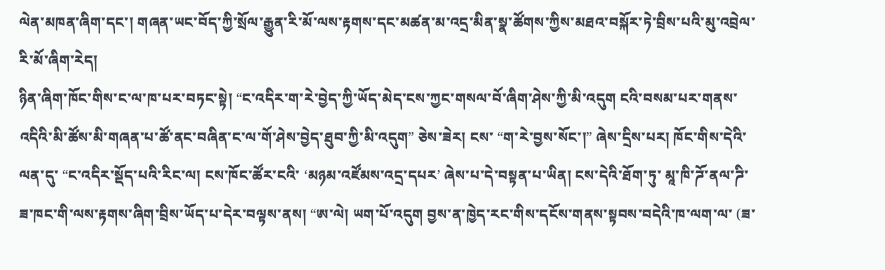ལེན་མཁན་ཞིག་དང་། གཞན་ཡང་བོད་ཀྱི་སྲོལ་རྒྱུན་རི་མོ་ལས་རྟགས་དང་མཚན་མ་འདྲ་མིན་སྣ་ཚོགས་ཀྱིས་མཐའ་བསྐོར་ཏེ་བྲིས་པའི་མུ་འབྲེལ་རི་མོ་ཞིག་རེད།
ཉིན་ཞིག་ཁོང་གིས་ང་ལ་ཁ་པར་བཏང་སྟེ། “ང་འདིར་ག་རེ་བྱེད་ཀྱི་ཡོད་མེད་ངས་ཀྱང་གསལ་བོ་ཞིག་ཤེས་ཀྱི་མི་འདུག ངའི་བསམ་པར་གནས་འདིའི་མི་ཚོས་མི་གཞན་པ་ཚོ་ནང་བཞིན་ང་ལ་གོ་ཤེས་བྱེད་ཐུབ་ཀྱི་མི་འདུག” ཅེས་ཟེར། ངས་ “ག་རེ་བྱས་སོང་།” ཞེས་དྲིས་པར། ཁོང་གིས་དེའི་ལན་དུ་ “ང་འདིར་སྡོད་པའི་རིང་ལ། ངས་ཁོང་ཚོར་ངའི་ ‘མཉམ་འཛོམས་འདྲ་དཔར’ ཞེས་པ་དེ་བསྟན་པ་ཡིན། ངས་དེའི་ཐོག་ཏུ་ མཱ་ཁི་ཌོ་ནལ་ཌི་ ཟ་ཁང་གི་ལས་རྟགས་ཞིག་བྲིས་ཡོད་པ་དེར་བལྟས་ནས། “ཨ་ལེ། ཡག་པོ་འདུག བྱས་ན་ཁྱེད་རང་གིས་དངོས་གནས་སྟབས་བདེའི་ཁ་ལག་ལ་ (ཟ་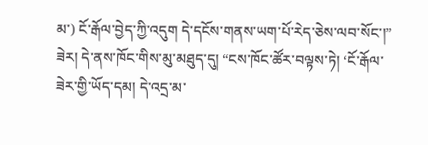མ་) ངོ་རྒོལ་བྱེད་ཀྱི་འདུག དེ་དངོས་གནས་ཡག་པོ་རེད་ཅེས་ལབ་སོང་།” ཟེར། དེ་ནས་ཁོང་གིས་མུ་མཐུད་དུ། “ངས་ཁོང་ཚོར་བལྟས་ཏེ། ‘ངོ་རྒོལ་ཟེར་གྱི་ཡོད་དམ། དེ་འདྲ་མ་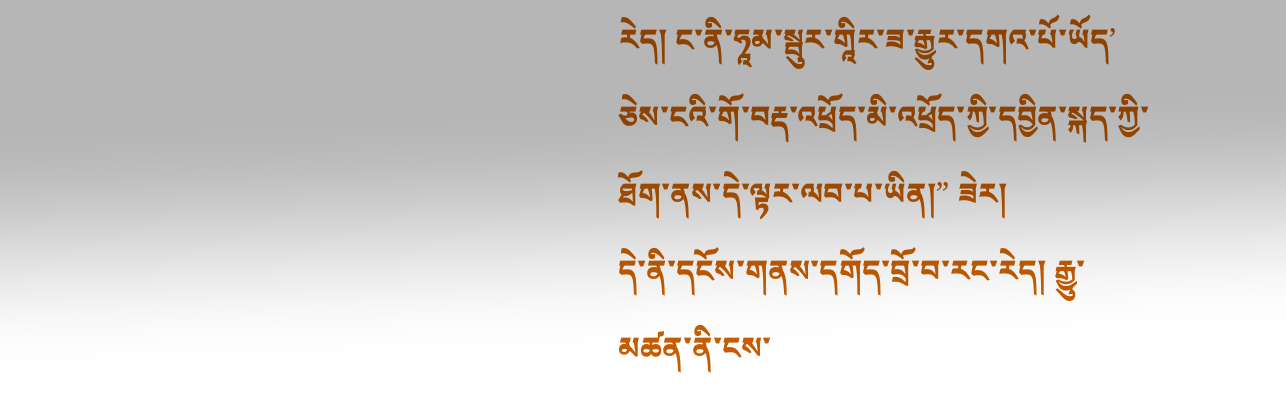རེད། ང་ནི་ཧཱམ་སྦུར་གཱིར་ཟ་རྒྱུར་དགའ་པོ་ཡོད’ ཅེས་ངའི་གོ་བརྡ་འཕྲོད་མི་འཕྲོད་ཀྱི་དབྱིན་སྐད་ཀྱི་ཐོག་ནས་དེ་ལྟར་ལབ་པ་ཡིན།” ཟེར།
དེ་ནི་དངོས་གནས་དགོད་བྲོ་བ་རང་རེད། རྒྱུ་མཚན་ནི་ངས་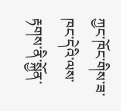ཀྱང་ཁོང་གིས་ཟ་ཁང་དེའི་ལས་རྟགས་ནི་སྐྱོན་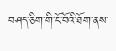བཤད་ཅིག་གི་ངོ་བོའི་ཐོག་ནས་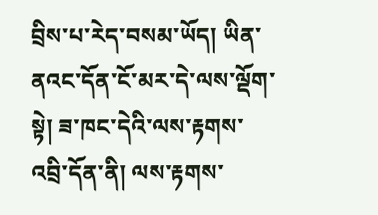བྲིས་པ་རེད་བསམ་ཡོད། ཡིན་ནའང་དོན་ངོ་མར་དེ་ལས་ལྡོག་སྟེ། ཟ་ཁང་དེའི་ལས་རྟགས་འབྲི་དོན་ནི། ལས་རྟགས་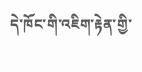དེ་ཁོང་གི་འཇིག་རྟེན་གྱི་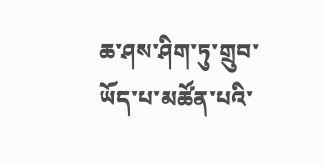ཆ་ཤས་ཤིག་ཏུ་གྲུབ་ཡོད་པ་མཚོན་པའི་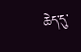ཆེད་དུ་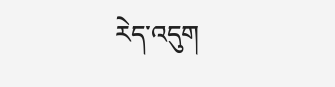རེད་འདུག